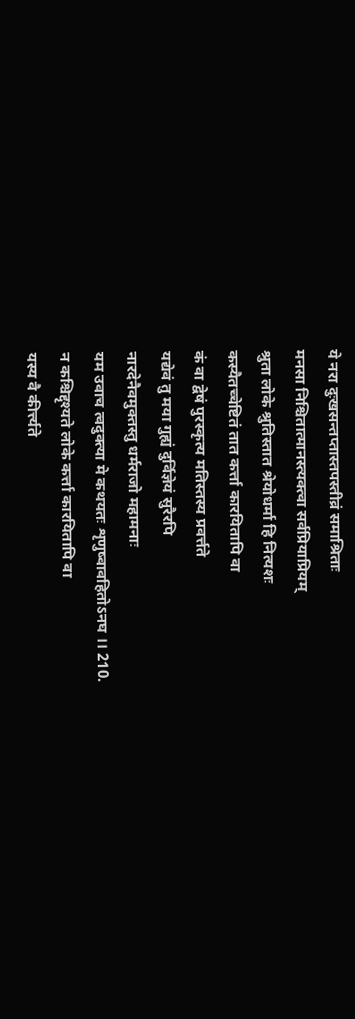ये नरा दुःखसन्तप्तास्तपस्तीव्रं समाश्रिताः
मनसा निश्चितात्मानस्त्यक्त्वा सर्वप्रियाप्रियम्
श्रुता लोके श्रुतिस्तात श्रेयोधर्मा हि नित्यशः
कस्यैतच्चेष्टितं तात कर्त्ता कारयितापि वा
कं वा द्वेषं पुरस्कृत्य मतिस्तस्य प्रवर्त्तते
यद्येवं तु मया गुह्यं दुर्विज्ञेयं सुरैरपि
नारदेनैवमुक्तस्तु धर्मराजो महामनाः
यम उवाच त्वदुक्त्या मे कथयतः शृणुष्वावहितोऽनघ ।। 210.
न कश्चिद्दृश्यते लोके कर्त्ता कारयितापि वा
यस्य वै कीर्त्त्यते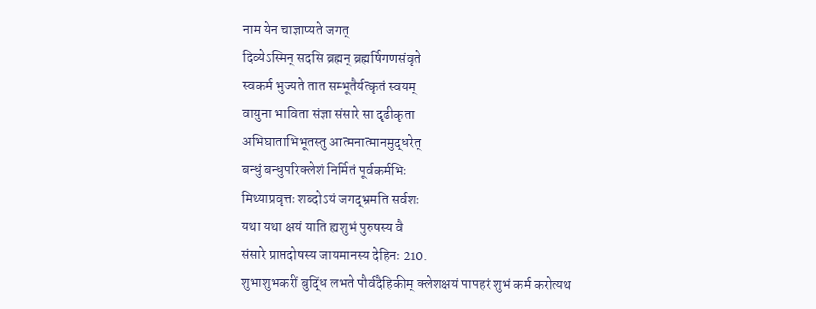नाम येन चाज्ञाप्यते जगत्
दिव्येऽस्मिन् सदसि ब्रह्मन् ब्रह्मर्षिगणसंवृते
स्वकर्म भुज्यते तात सम्भूतैर्यत्कृतं स्वयम्
वायुना भाविता संज्ञा संसारे सा दृढीकृता
अभिघाताभिभूतस्तु आत्मनात्मानमुद्धरेत्
बन्धुं बन्धुपरिक्लेशं निर्मितं पूर्वकर्मभिः
मिथ्याप्रवृत्तः शब्दोऽयं जगद्भ्रमति सर्वशः
यथा यथा क्षयं याति ह्यशुभं पुरुषस्य वै
संसारे प्राप्तदोषस्य जायमानस्य देहिनः 210.
शुभाशुभकरीं बुद्धिं लभते पौर्वदैहिकीम् क्लेशक्षयं पापहरं शुभं कर्म करोत्यथ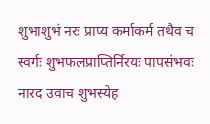शुभाशुभं नरः प्राप्य कर्माकर्म तथैव च
स्वर्गः शुभफलप्राप्तिर्निरयः पापसंभवः
नारद उवाच शुभस्येह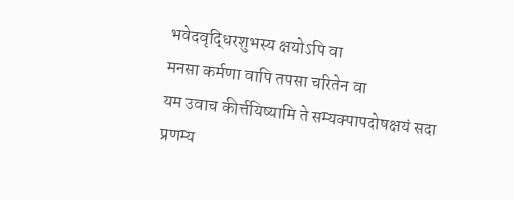भवेदवृद्धिरशुभस्य क्षयोऽपि वा
मनसा कर्मणा वापि तपसा चरितेन वा
यम उवाच कीर्त्तयिष्यामि ते सम्यक्पापदोषक्षयं सदा
प्रणम्य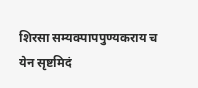शिरसा सम्यक्पापपुण्यकराय च
येन सृष्टमिदं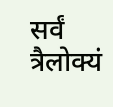सर्वं त्रैलोक्यं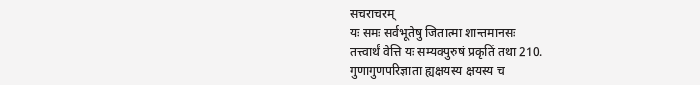सचराचरम्
यः समः सर्वभूतेषु जितात्मा शान्तमानसः
तत्त्वार्थं वेत्ति यः सम्यक्पुरुषं प्रकृतिं तथा 210.
गुणागुणपरिज्ञाता ह्यक्षयस्य क्षयस्य च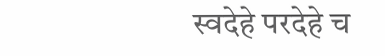स्वदेहे परदेहे च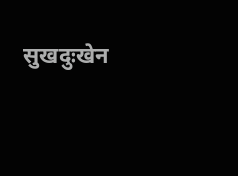सुखदुःखेन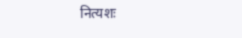नित्यशः